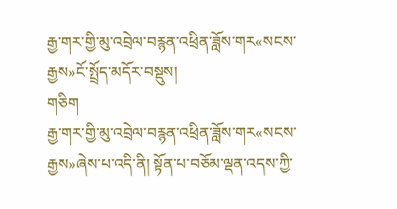རྒྱ་གར་གྱི་མུ་འབྲེལ་བརྙན་འཕྲིན་ཟློས་གར«སངས་རྒྱས»ངོ་སྤྲོད་མདོར་བསྡུས།
གཅིག
རྒྱ་གར་གྱི་མུ་འབྲེལ་བརྙན་འཕྲིན་ཟློས་གར«སངས་རྒྱས»ཞེས་པ་འདི་ནི། སྟོན་པ་བཅོམ་ལྡན་འདས་ཀྱི་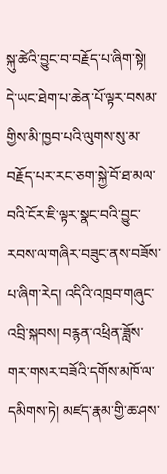སྐུ་ཚེའི་བྱུང་བ་བརྗོད་པ་ཞིག་སྟེ། དེ་ཡང་ཐེག་པ་ཆེན་པོ་ལྟར་བསམ་གྱིས་མི་ཁྱབ་པའི་ལུགས་སུ་མ་བརྗོད་པར་རང་ཅག་སྐྱེ་བོ་ཐ་མལ་བའི་ངོར་ཇི་ལྟར་སྣང་བའི་བྱུང་རབས་ལ་གཞིར་བཟུང་ནས་བཟོས་པ་ཞིག་རེད། འདིའི་འཁྲབ་གཞུང་འབྲི་སྐབས། བརྙན་འཕྲིན་ཟློས་གར་གསར་བཟོའི་དགོས་མཁོ་ལ་དམིགས་ཏེ། མཛད་རྣམ་གྱི་ཆ་ཤས་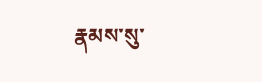རྣམས་སུ་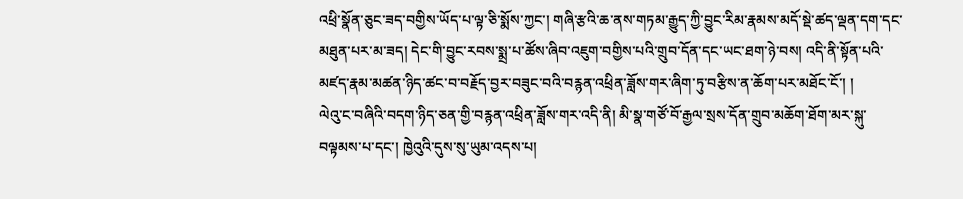འཕྲི་སྣོན་ཅུང་ཟད་བགྱིས་ཡོད་པ་ལྟ་ཅི་སྨོས་ཀྱང་། གཞི་རྩའི་ཆ་ནས་གཏམ་རྒྱུད་ཀྱི་བྱུང་རིམ་རྣམས་མདོ་སྡེ་ཚད་ལྡན་དག་དང་མཐུན་པར་མ་ཟད། དེང་གི་བྱུང་རབས་སྨྲ་པ་ཚོས་ཞིབ་འཇུག་བགྱིས་པའི་གྲུབ་དོན་དང་ཡང་ཐག་ཉེ་བས། འདི་ནི་སྟོན་པའི་མཛད་རྣམ་མཚན་ཉིད་ཚང་བ་བརྗོད་བྱར་བཟུང་བའི་བརྙན་འཕྲིན་ཟློས་གར་ཞིག་ཏུ་བརྩིས་ན་ཆོག་པར་མཐོང་ངོ་། །
ལེའུ་ང་བཞིའི་བདག་ཉིད་ཅན་གྱི་བརྙན་འཕྲིན་ཟློས་གར་འདི་ནི། མི་སྣ་གཙོ་བོ་རྒྱལ་སྲས་དོན་གྲུབ་མཆོག་ཐོག་མར་སྐུ་བལྟམས་པ་དང་། ཁྱེའུའི་དུས་སུ་ཡུམ་འདས་པ།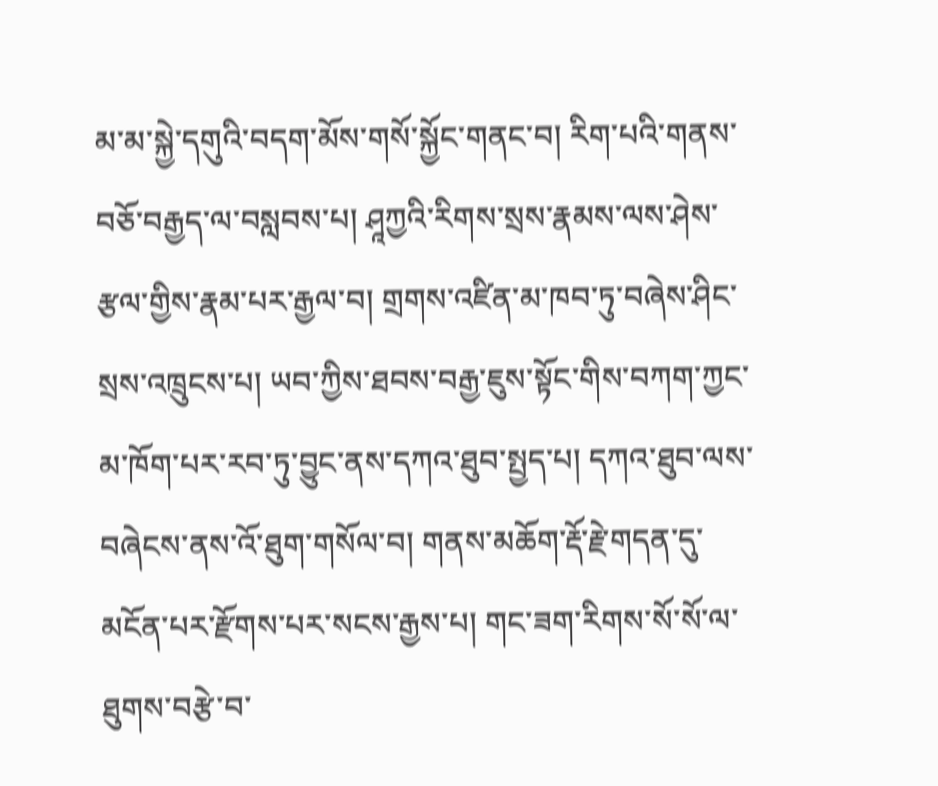མ་མ་སྐྱེ་དགུའི་བདག་མོས་གསོ་སྐྱོང་གནང་བ། རིག་པའི་གནས་བཅོ་བརྒྱད་ལ་བསླབས་པ། ཤཱཀྱའི་རིགས་སྲས་རྣམས་ལས་ཤེས་རྩལ་གྱིས་རྣམ་པར་རྒྱལ་བ། གྲགས་འཛིན་མ་ཁབ་ཏུ་བཞེས་ཤིང་སྲས་འཁྲུངས་པ། ཡབ་ཀྱིས་ཐབས་བརྒྱ་ཇུས་སྟོང་གིས་བཀག་ཀྱང་མ་ཁོག་པར་རབ་ཏུ་བྱུང་ནས་དཀའ་ཐུབ་སྤྱད་པ། དཀའ་ཐུབ་ལས་བཞེངས་ནས་འོ་ཐུག་གསོལ་བ། གནས་མཆོག་རྡོ་རྗེ་གདན་དུ་མངོན་པར་རྫོགས་པར་སངས་རྒྱས་པ། གང་ཟག་རིགས་སོ་སོ་ལ་ཐུགས་བརྩེ་བ་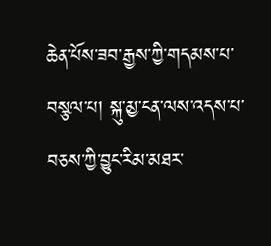ཆེན་པོས་ཟབ་རྒྱས་ཀྱི་གདམས་པ་བསྩལ་པ། སྐུ་མྱ་ངན་ལས་འདས་པ་བཅས་ཀྱི་བྱུང་རིམ་མཐར་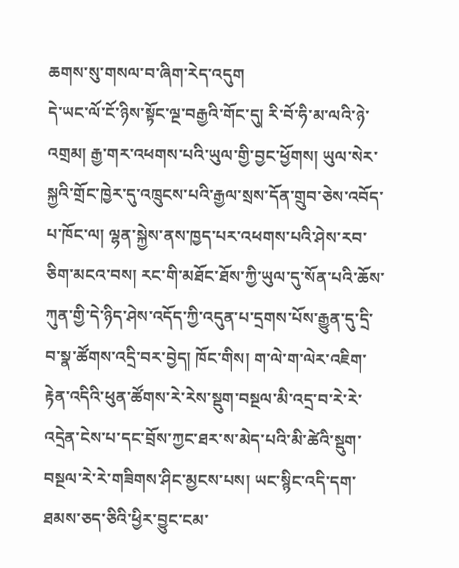ཆགས་སུ་གསལ་བ་ཞིག་རེད་འདུག
དེ་ཡང་ལོ་ངོ་ཉིས་སྟོང་ལྔ་བརྒྱའི་གོང་དུ། རི་བོ་ཧི་མ་ལའི་ཉེ་འགྲམ། རྒྱ་གར་འཕགས་པའི་ཡུལ་གྱི་བྱང་ཕྱོགས། ཡུལ་སེར་སྐྱའི་གྲོང་ཁྱེར་དུ་འཁྲུངས་པའི་རྒྱལ་སྲས་དོན་གྲུབ་ཅེས་འབོད་པ་ཁོང་ལ། ལྷན་སྐྱེས་ནས་ཁྱད་པར་འཕགས་པའི་ཤེས་རབ་ཅིག་མངའ་བས། རང་གི་མཐོང་ཐོས་ཀྱི་ཡུལ་དུ་སོན་པའི་ཆོས་ཀུན་གྱི་དེ་ཉིད་ཤེས་འདོད་ཀྱི་འདུན་པ་དྲགས་པོས་རྒྱུན་དུ་དྲི་བ་སྣ་ཚོགས་འདྲི་བར་བྱེད། ཁོང་གིས། ག་ལེ་ག་ལེར་འཇིག་རྟེན་འདིའི་ཕུན་ཚོགས་རེ་རེས་སྡུག་བསྔལ་མི་འདྲ་བ་རེ་རེ་འདྲེན་ངེས་པ་དང་བྲོས་ཀྱང་ཐར་ས་མེད་པའི་མི་ཚེའི་སྡུག་བསྔལ་རེ་རེ་གཟིགས་ཤིང་མྱངས་པས། ཡང་སྙིང་འདི་དག་ཐམས་ཅད་ཅིའི་ཕྱིར་བྱུང་ངམ་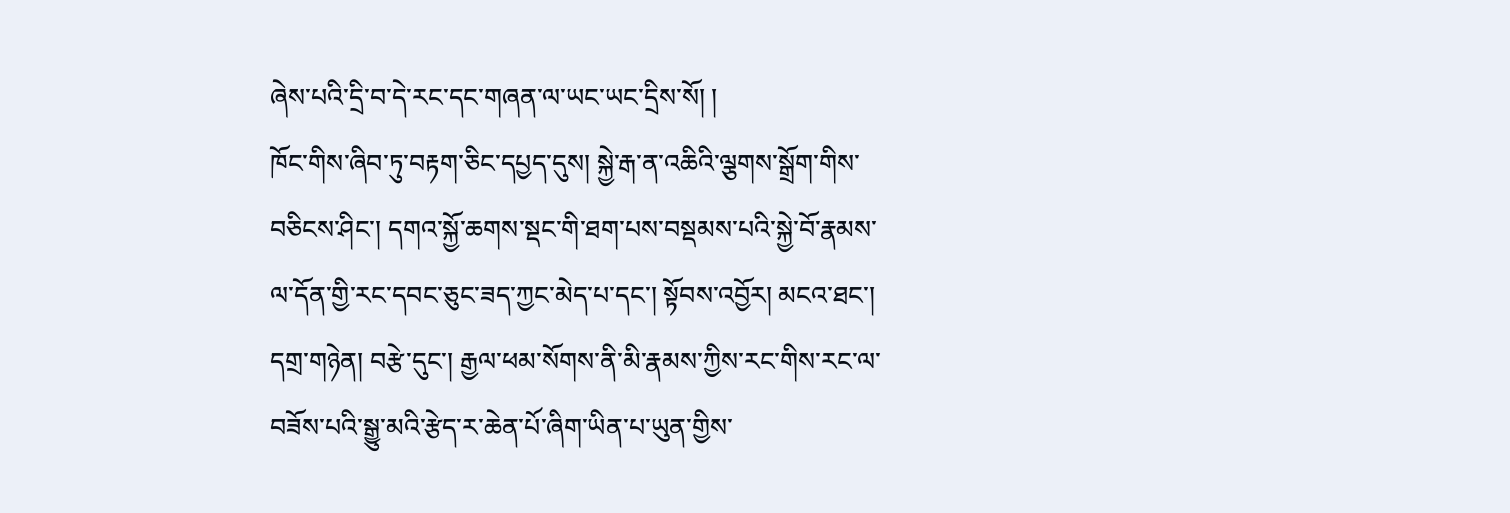ཞེས་པའི་དྲི་བ་དེ་རང་དང་གཞན་ལ་ཡང་ཡང་དྲིས་སོ། །
ཁོང་གིས་ཞིབ་ཏུ་བརྟག་ཅིང་དཔྱད་དུས། སྐྱེ་རྒ་ན་འཆིའི་ལྕགས་སྒྲོག་གིས་བཅིངས་ཤིང་། དགའ་སྐྱོ་ཆགས་སྡང་གི་ཐག་པས་བསྡམས་པའི་སྐྱེ་བོ་རྣམས་ལ་དོན་གྱི་རང་དབང་ཅུང་ཟད་ཀྱང་མེད་པ་དང་། སྟོབས་འབྱོར། མངའ་ཐང་། དགྲ་གཉེན། བརྩེ་དུང་། རྒྱལ་ཕམ་སོགས་ནི་མི་རྣམས་ཀྱིས་རང་གིས་རང་ལ་བཟོས་པའི་སྒྱུ་མའི་རྩེད་ར་ཆེན་པོ་ཞིག་ཡིན་པ་ཡུན་གྱིས་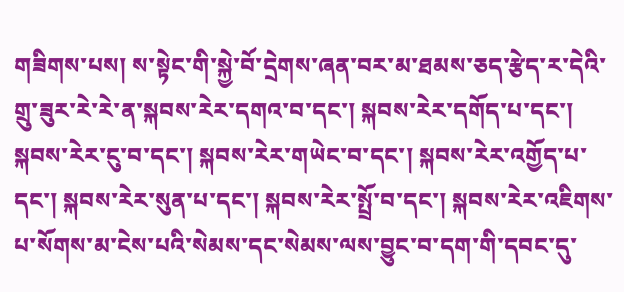གཟིགས་པས། ས་སྟེང་གི་སྐྱེ་བོ་དྲེགས་ཞན་བར་མ་ཐམས་ཅད་རྩེད་ར་དེའི་གྲུ་ཟུར་རེ་རེ་ན་སྐབས་རེར་དགའ་བ་དང་། སྐབས་རེར་དགོད་པ་དང་། སྐབས་རེར་ངུ་བ་དང་། སྐབས་རེར་གཡེང་བ་དང་། སྐབས་རེར་འགྱོད་པ་དང་། སྐབས་རེར་སུན་པ་དང་། སྐབས་རེར་སྤྲོ་བ་དང་། སྐབས་རེར་འཇིགས་པ་སོགས་མ་ངེས་པའི་སེམས་དང་སེམས་ལས་བྱུང་བ་དག་གི་དབང་དུ་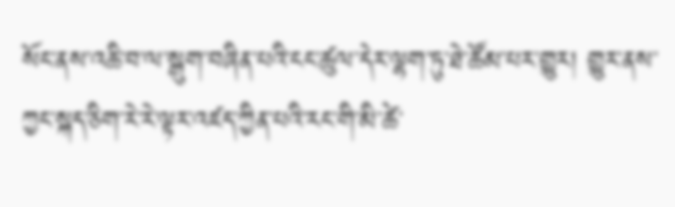སོང་ནས་འཆི་བ་ལ་སྒུག་བཞིན་པའི་ངང་ཚུལ་དེར་ལྷག་ཏུ་ཐེ་ཚོམ་པར་གྱུར། གྱུར་ནས་ཀྱང་སྐད་ཅིག་རེ་རེ་ལྟར་འཛད་ཀྱིན་པའི་རང་གི་མི་ཚེ་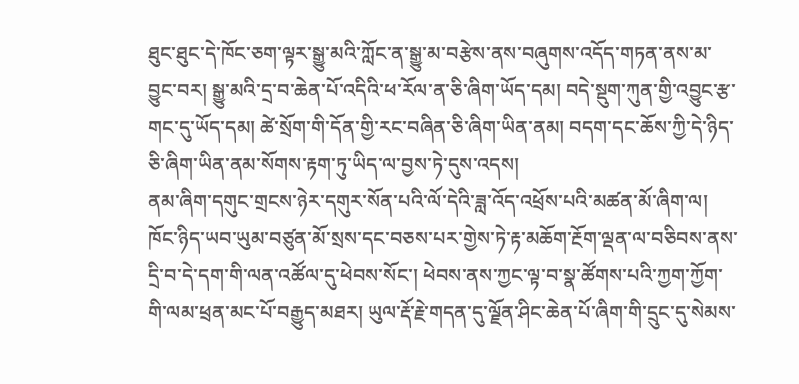ཐུང་ཐུང་དེ་ཁོང་ཅག་ལྟར་སྒྱུ་མའི་ཀློང་ན་སྒྱུ་མ་བརྩེས་ནས་བཞུགས་འདོད་གཏན་ནས་མ་བྱུང་བར། སྒྱུ་མའི་དྲ་བ་ཆེན་པོ་འདིའི་ཕ་རོལ་ན་ཅི་ཞིག་ཡོད་དམ། བདེ་སྡུག་ཀུན་གྱི་འབྱུང་རྩ་གང་དུ་ཡོད་དམ། ཚེ་སྲོག་གི་དོན་གྱི་རང་བཞིན་ཅི་ཞིག་ཡིན་ནམ། བདག་དང་ཆོས་ཀྱི་དེ་ཉིད་ཅི་ཞིག་ཡིན་ནམ་སོགས་རྟག་ཏུ་ཡིད་ལ་བྱས་ཏེ་དུས་འདས།
ནམ་ཞིག་དགུང་གྲངས་ཉེར་དགུར་སོན་པའི་ལོ་དེའི་ཟླ་འོད་འཕྲོས་པའི་མཚན་མོ་ཞིག་ལ། ཁོང་ཉིད་ཡབ་ཡུམ་བཙུན་མོ་སྲས་དང་བཅས་པར་གྱེས་ཏེ་རྟ་མཆོག་རྔོག་ལྡན་ལ་བཅིབས་ནས་དྲི་བ་དེ་དག་གི་ལན་འཚོལ་དུ་ཕེབས་སོང་། ཕེབས་ནས་ཀྱང་ལྟ་བ་སྣ་ཚོགས་པའི་ཀྱག་ཀྱོག་གི་ལམ་ཕྲན་མང་པོ་བརྒྱུད་མཐར། ཡུལ་རྡོ་རྗེ་གདན་དུ་ལྗོན་ཤིང་ཆེན་པོ་ཞིག་གི་དྲུང་དུ་སེམས་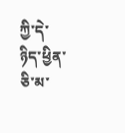ཀྱི་དེ་ཉིད་ཕྱིན་ཅི་མ་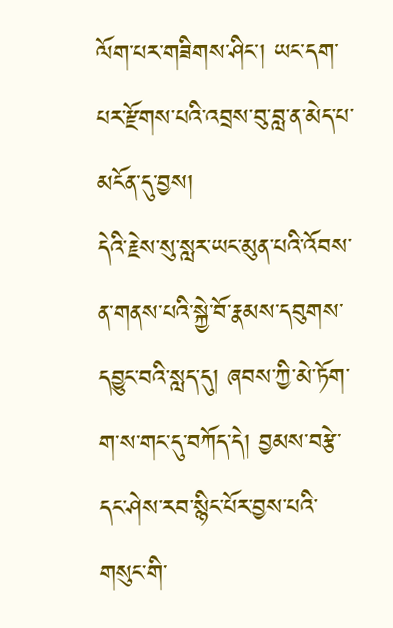ལོག་པར་གཟིགས་ཤིང་། ཡང་དག་པར་རྫོགས་པའི་འབྲས་བུ་བླ་ན་མེད་པ་མངོན་དུ་བྱས།
དེའི་རྗེས་སུ་སླར་ཡང་མུན་པའི་འོབས་ན་གནས་པའི་སྐྱེ་བོ་རྣམས་དབུགས་དབྱུང་བའི་སླད་དུ། ཞབས་ཀྱི་མེ་ཏོག་ག་ས་གང་དུ་བཀོད་དེ། བྱམས་བརྩེ་དང་ཤེས་རབ་སྙིང་པོར་བྱས་པའི་གསུང་གི་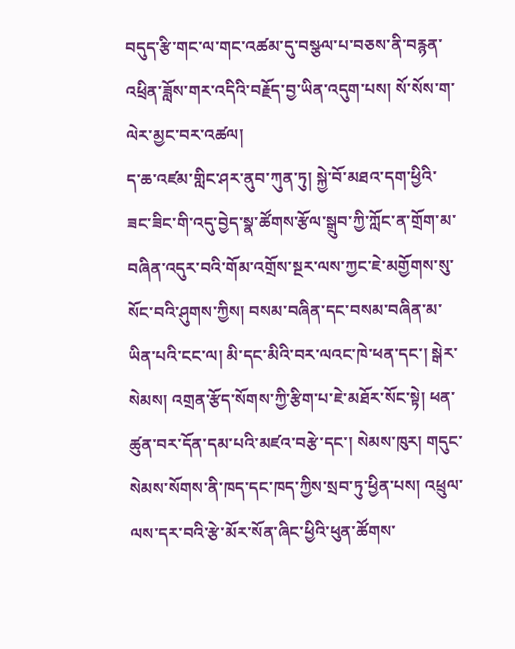བདུད་རྩི་གང་ལ་གང་འཚམ་དུ་བསྩལ་པ་བཅས་ནི་བརྙན་འཕྲིན་ཟློས་གར་འདིའི་བརྗོད་བྱ་ཡིན་འདུག་པས། སོ་སོས་ག་ལེར་མྱང་བར་འཚལ།
ད་ཆ་འཛམ་གླིང་ཤར་ནུབ་ཀུན་ཏུ། སྐྱེ་བོ་མཐའ་དག་ཕྱིའི་ཟང་ཟིང་གི་འདུ་བྱེད་སྣ་ཚོགས་རྩོལ་སྒྲུབ་ཀྱི་ཀློང་ན་གྲོག་མ་བཞིན་འདུར་བའི་གོམ་འགྲོས་སྔར་ལས་ཀྱང་ཇེ་མགྱོགས་སུ་སོང་བའི་ཤུགས་ཀྱིས། བསམ་བཞིན་དང་བསམ་བཞིན་མ་ཡིན་པའི་ངང་ལ། མི་དང་མིའི་བར་ལའང་ཁེ་ཕན་དང་། སྒེར་སེམས། འགྲན་རྩོད་སོགས་ཀྱི་རྩིག་པ་ཇེ་མཐོར་སོང་སྟེ། ཕན་ཚུན་བར་དོན་དམ་པའི་མཛའ་བརྩེ་དང་། སེམས་ཁུར། གདུང་སེམས་སོགས་ནི་ཁད་དང་ཁད་ཀྱིས་སྲབ་ཏུ་ཕྱིན་པས། འཕྲུལ་ལས་དར་བའི་རྩེ་མོར་སོན་ཞིང་ཕྱིའི་ཕུན་ཚོགས་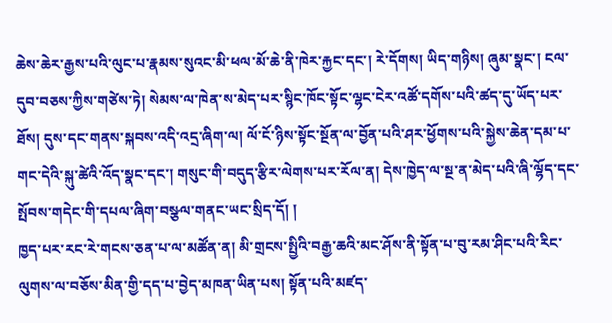ཆེས་ཆེར་རྒྱས་པའི་ལུང་པ་རྣམས་སུའང་མི་ཕལ་མོ་ཆེ་ནི་ཁེར་རྐྱང་དང་། རེ་དོགས། ཡིད་གཉིས། ཞུམ་སྣང་། ངལ་དུབ་བཅས་ཀྱིས་གཙེས་ཏེ། སེམས་ལ་ཁེན་ས་མེད་པར་སྙིང་ཁོང་སྟོང་ལྷང་ངེར་འཚོ་དགོས་པའི་ཚད་དུ་ཡོད་པར་ཐོས། དུས་དང་གནས་སྐབས་འདི་འདྲ་ཞིག་ལ། ལོ་ངོ་ཉིས་སྟོང་སྔོན་ལ་བྱོན་པའི་ཤར་ཕྱོགས་པའི་སྐྱེས་ཆེན་དམ་པ་གང་དེའི་སྐུ་ཚེའི་འོད་སྣང་དང་། གསུང་གི་བདུད་རྩིར་ལེགས་པར་རོལ་ན། དེས་ཁྱེད་ལ་སྔ་ན་མེད་པའི་ཞི་ལྷོད་དང་སྤོབས་གདེང་གི་དཔལ་ཞིག་བསྩལ་གནང་ཡང་སྲིད་དོ། །
ཁྱད་པར་རང་རེ་གངས་ཅན་པ་ལ་མཚོན་ན། མི་གྲངས་སྤྱིའི་བརྒྱ་ཆའི་མང་ཤོས་ནི་སྟོན་པ་བུ་རམ་ཤིང་པའི་རིང་ལུགས་ལ་བཅོས་མིན་གྱི་དད་པ་བྱེད་མཁན་ཡིན་པས། སྟོན་པའི་མཛད་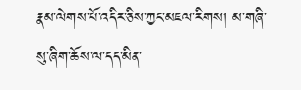རྣམ་ལེགས་པོ་འདིར་ཅིས་ཀྱང་མཇལ་རིགས། མ་གཞི་སུ་ཞིག་ཆོས་ལ་དད་མིན་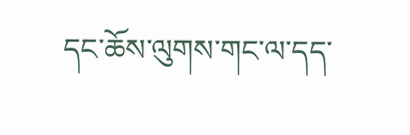དང་ཆོས་ལུགས་གང་ལ་དད་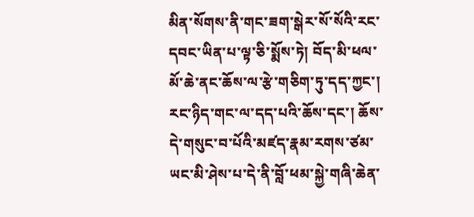མིན་སོགས་ནི་གང་ཟག་སྒེར་སོ་སོའི་རང་དབང་ཡིན་པ་ལྟ་ཅི་སྨོས་ཏེ། བོད་མི་ཕལ་མོ་ཆེ་ནང་ཆོས་ལ་རྩེ་གཅིག་ཏུ་དད་ཀྱང་། རང་ཉིད་གང་ལ་དད་པའི་ཆོས་དང་། ཆོས་དེ་གསུང་བ་པོའི་མཛད་རྣམ་རགས་ཙམ་ཡང་མི་ཤེས་པ་དེ་ནི་བློ་ཕམ་སྐྱེ་གཞི་ཆེན་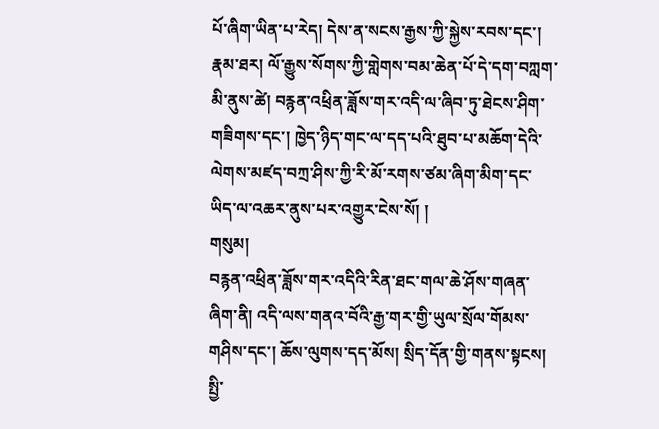པོ་ཞིག་ཡིན་པ་རེད། དེས་ན་སངས་རྒྱས་ཀྱི་སྐྱེས་རབས་དང་། རྣམ་ཐར། ལོ་རྒྱུས་སོགས་ཀྱི་གླེགས་བམ་ཆེན་པོ་དེ་དག་བཀླག་མི་ནུས་ཚེ། བརྙན་འཕྲིན་ཟློས་གར་འདི་ལ་ཞིབ་ཏུ་ཐེངས་ཤིག་གཟིགས་དང་། ཁྱེད་ཉིད་གང་ལ་དད་པའི་ཐུབ་པ་མཆོག་དེའི་ལེགས་མཛད་བཀྲ་ཤིས་ཀྱི་རི་མོ་རགས་ཙམ་ཞིག་མིག་དང་ཡིད་ལ་འཆར་ནུས་པར་འགྱུར་ངེས་སོ། །
གསུམ།
བརྙན་འཕྲིན་ཟློས་གར་འདིའི་རིན་ཐང་གལ་ཆེ་ཤོས་གཞན་ཞིག་ནི། འདི་ལས་གནའ་བོའི་རྒྱ་གར་གྱི་ཡུལ་སྲོལ་གོམས་གཤིས་དང་། ཆོས་ལུགས་དད་མོས། སྲིད་དོན་གྱི་གནས་སྟངས། སྤྱི་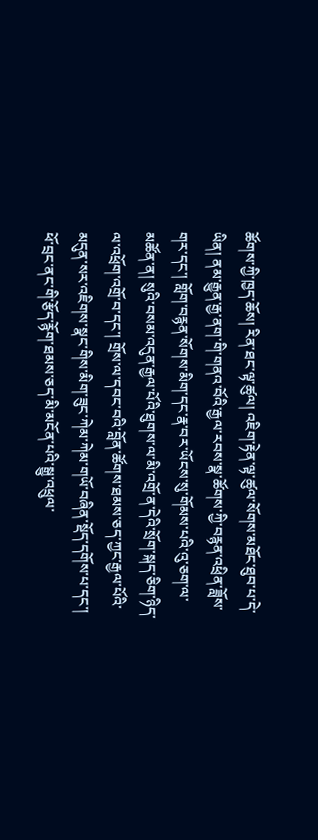ཚོགས་ཀྱི་ཁྱད་ཆོས། རིན་ཐང་ལྟ་ཚུལ། འཇིག་རྟེན་ལྟ་ཚུལ་སོགས་མཐོང་ཐུབ་པ་དེ་ཡིན། ནམ་རྒྱུན་རྒྱ་ནག་གི་གནའ་བོའི་རྒྱལ་རབས་སྣ་ཚོགས་ཀྱི་བརྙན་འཕྲིན་ཟློས་གར་དང་། གློག་བརྙན་སོགས་མིག་དང་རྣ་བར་ཡོངས་སུ་གོམས་པའི་འུ་ཅག་ལ་མཚོན་ན། སུའི་བསམ་འདུན་རྒྱལ་པོའི་ཐུགས་ལ་མི་འགྲོ་ན་དེའི་སྲོག་སྐད་ཅིག་ཉིད་ལ་འཕྲོག་འགྲོ་བ་དང་། གྲོས་ལ་དབང་བའི་བློན་ཚོགས་ཐམས་ཅད་ཀྱང་རྒྱལ་པོའི་མདུན་སར་འཇིགས་སྣང་གིས་མིག་ཟུང་ཀེམ་ཀེམ་གཡོ་བཞིན་སྡོད་དགོས་པ་དང་། ཕོ་བྲང་ནང་གི་རྩོད་རྙོག་ཐམས་ཅད་མི་མངོན་པའི་སྒྱུ་འཕྲུལ་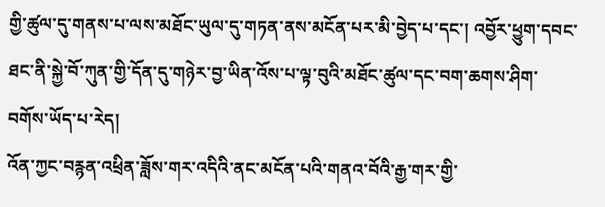གྱི་ཚུལ་དུ་གནས་པ་ལས་མཐོང་ཡུལ་དུ་གཏན་ནས་མངོན་པར་མི་བྱེད་པ་དང་། འབྱོར་ཕྱུག་དབང་ཐང་ནི་སྐྱེ་བོ་ཀུན་གྱི་དོན་དུ་གཉེར་བྱ་ཡིན་འོས་པ་ལྟ་བུའི་མཐོང་ཚུལ་དང་བག་ཆགས་ཤིག་བགོས་ཡོད་པ་རེད།
འོན་ཀྱང་བརྙན་འཕྲིན་ཟློས་གར་འདིའི་ནང་མངོན་པའི་གནའ་བོའི་རྒྱ་གར་གྱི་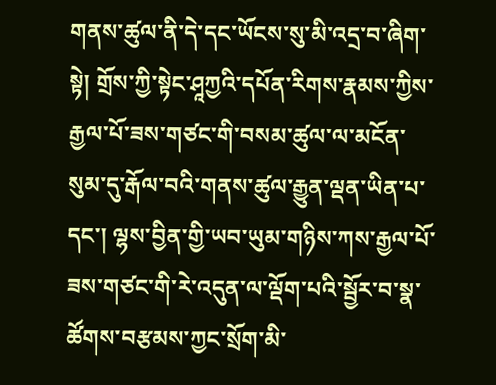གནས་ཚུལ་ནི་དེ་དང་ཡོངས་སུ་མི་འདྲ་བ་ཞིག་སྟེ། གྲོས་ཀྱི་སྟེང་ཤཱཀྱའི་དཔོན་རིགས་རྣམས་ཀྱིས་རྒྱལ་པོ་ཟས་གཙང་གི་བསམ་ཚུལ་ལ་མངོན་སུམ་དུ་རྒོལ་བའི་གནས་ཚུལ་རྒྱུན་ལྡན་ཡིན་པ་དང་། ལྷས་བྱིན་གྱི་ཡབ་ཡུམ་གཉིས་ཀས་རྒྱལ་པོ་ཟས་གཙང་གི་རེ་འདུན་ལ་ལྡོག་པའི་སྦྱོར་བ་སྣ་ཚོགས་བརྩམས་ཀྱང་སྲོག་མི་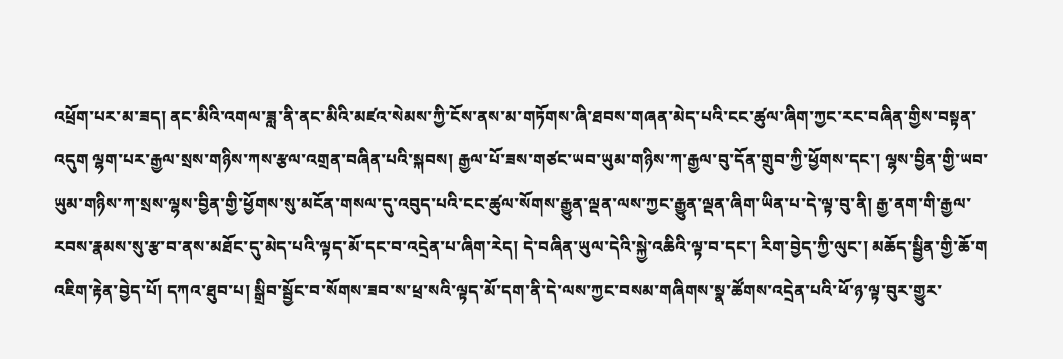འཕྲོག་པར་མ་ཟད། ནང་མིའི་འགལ་ཟླ་ནི་ནང་མིའི་མཛའ་སེམས་ཀྱི་ངོས་ནས་མ་གཏོགས་ཞི་ཐབས་གཞན་མེད་པའི་ངང་ཚུལ་ཞིག་ཀྱང་རང་བཞིན་གྱིས་བསྟན་འདུག ལྷག་པར་རྒྱལ་སྲས་གཉིས་ཀས་རྩལ་འགྲན་བཞིན་པའི་སྐབས། རྒྱལ་པོ་ཟས་གཙང་ཡབ་ཡུམ་གཉིས་ཀ་རྒྱལ་བུ་དོན་གྲུབ་ཀྱི་ཕྱོགས་དང་། ལྷས་བྱིན་གྱི་ཡབ་ཡུམ་གཉིས་ཀ་སྲས་ལྷས་བྱིན་གྱི་ཕྱོགས་སུ་མངོན་གསལ་དུ་འབུད་པའི་ངང་ཚུལ་སོགས་རྒྱུན་ལྡན་ལས་ཀྱང་རྒྱུན་ལྡན་ཞིག་ཡིན་པ་དེ་ལྟ་བུ་ནི། རྒྱ་ནག་གི་རྒྱལ་རབས་རྣམས་སུ་རྩ་བ་ནས་མཐོང་དུ་མེད་པའི་ལྟད་མོ་དང་བ་འདྲེན་པ་ཞིག་རེད། དེ་བཞིན་ཡུལ་དེའི་སྐྱེ་འཆིའི་ལྟ་བ་དང་། རིག་བྱེད་ཀྱི་ལུང་། མཆོད་སྦྱིན་གྱི་ཆོ་ག འཇིག་རྟེན་བྱེད་པོ། དཀའ་ཐུབ་པ། སྒྲིབ་སྦྱོང་བ་སོགས་ཟབ་ས་ཕྲ་སའི་ལྟད་མོ་དག་ནི་དེ་ལས་ཀྱང་བསམ་གཞིགས་སྣ་ཚོགས་འདྲེན་པའི་ཕོ་ཉ་ལྟ་བུར་གྱུར་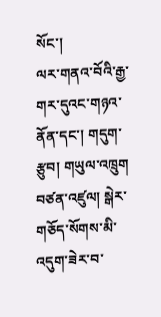སོང་།
ལར་གནའ་བོའི་རྒྱ་གར་དུའང་གཉའ་ནོན་དང་། གདུག་རྩུབ། གཡུལ་འཁྲུག བཙན་འཛུལ། སྒེར་གཅོད་སོགས་མི་འདུག་ཟེར་བ་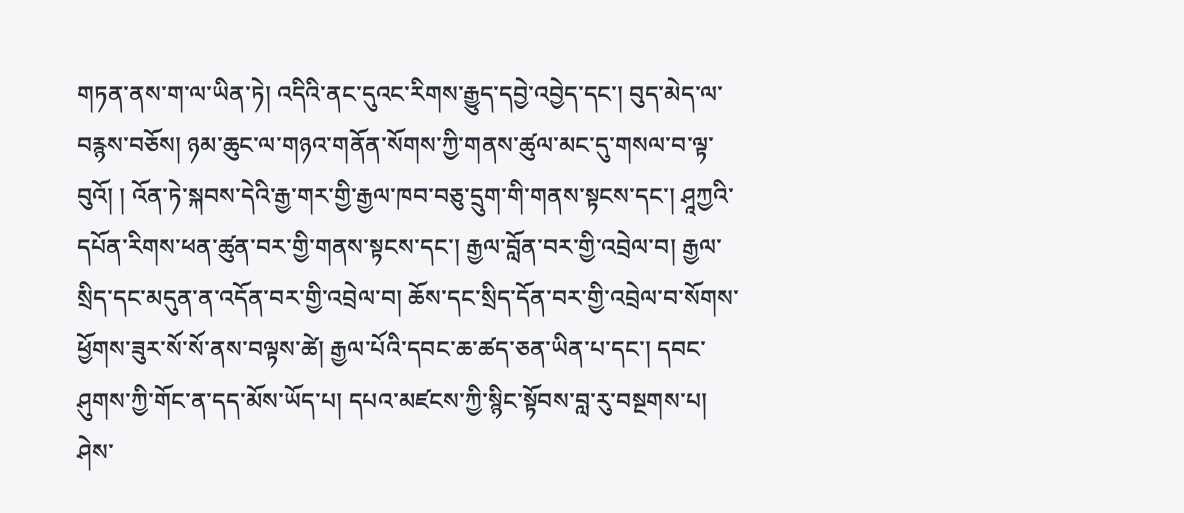གཏན་ནས་ག་ལ་ཡིན་ཏེ། འདིའི་ནང་དུའང་རིགས་རྒྱུད་དབྱེ་འབྱེད་དང་། བུད་མེད་ལ་བརྙས་བཅོས། ཉམ་ཆུང་ལ་གཉའ་གནོན་སོགས་ཀྱི་གནས་ཚུལ་མང་དུ་གསལ་བ་ལྟ་བུའོ། ། འོན་ཏེ་སྐབས་དེའི་རྒྱ་གར་གྱི་རྒྱལ་ཁབ་བཅུ་དྲུག་གི་གནས་སྟངས་དང་། ཤཱཀྱའི་དཔོན་རིགས་ཕན་ཚུན་བར་གྱི་གནས་སྟངས་དང་། རྒྱལ་བློན་བར་གྱི་འབྲེལ་བ། རྒྱལ་སྲིད་དང་མདུན་ན་འདོན་བར་གྱི་འབྲེལ་བ། ཆོས་དང་སྲིད་དོན་བར་གྱི་འབྲེལ་བ་སོགས་ཕྱོགས་ཟུར་སོ་སོ་ནས་བལྟས་ཚེ། རྒྱལ་པོའི་དབང་ཆ་ཚད་ཅན་ཡིན་པ་དང་། དབང་ཤུགས་ཀྱི་གོང་ན་དད་མོས་ཡོད་པ། དཔའ་མཛངས་ཀྱི་སྙིང་སྟོབས་བླ་རུ་བསྔགས་པ། ཤེས་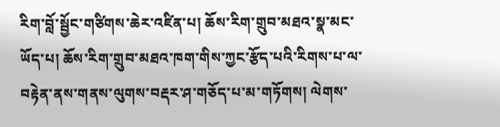རིག་བློ་སྦྱོང་གཙིགས་ཆེར་འཛིན་པ། ཆོས་རིག་གྲུབ་མཐའ་སྣ་མང་ཡོད་པ། ཆོས་རིག་གྲུབ་མཐའ་ཁག་གིས་ཀྱང་རྩོད་པའི་རིགས་པ་ལ་བརྟེན་ནས་གནས་ལུགས་བརྡར་ཤ་གཅོད་པ་མ་གཏོགས། ལེགས་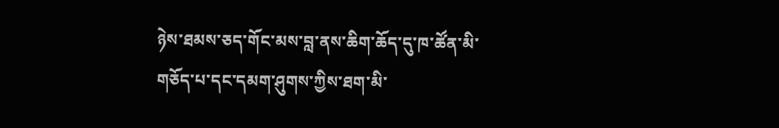ཉེས་ཐམས་ཅད་གོང་མས་བླ་ནས་ཆིག་ཆོད་དུ་ཁ་ཚོན་མི་གཅོད་པ་དང་དམག་ཤུགས་ཀྱིས་ཐག་མི་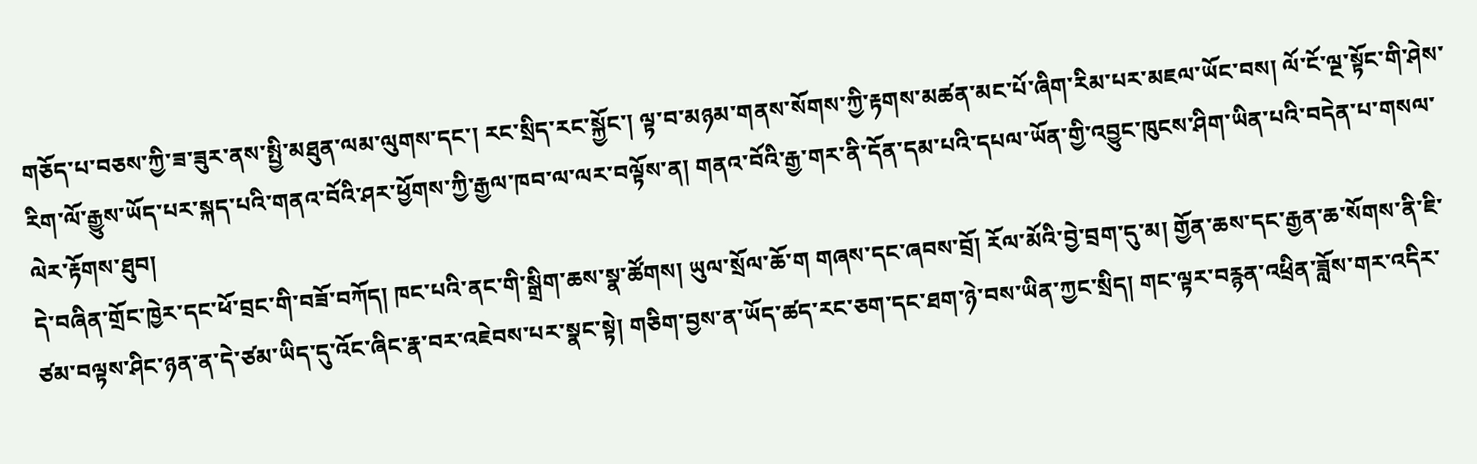གཅོད་པ་བཅས་ཀྱི་ཟ་ཟུར་ནས་སྤྱི་མཐུན་ལམ་ལུགས་དང་། རང་སྲིད་རང་སྐྱོང་། ལྟ་བ་མཉམ་གནས་སོགས་ཀྱི་རྟགས་མཚན་མང་པོ་ཞིག་རིམ་པར་མཇལ་ཡོང་བས། ལོ་ངོ་ལྔ་སྟོང་གི་ཤེས་རིག་ལོ་རྒྱུས་ཡོད་པར་སྐད་པའི་གནའ་བོའི་ཤར་ཕྱོགས་ཀྱི་རྒྱལ་ཁབ་ལ་ལར་བལྟོས་ན། གནའ་བོའི་རྒྱ་གར་ནི་དོན་དམ་པའི་དཔལ་ཡོན་གྱི་འབྱུང་ཁུངས་ཤིག་ཡིན་པའི་བདེན་པ་གསལ་ལེར་རྟོགས་ཐུབ།
དེ་བཞིན་གྲོང་ཁྱེར་དང་ཕོ་བྲང་གི་བཟོ་བཀོད། ཁང་པའི་ནང་གི་སྒྲིག་ཆས་སྣ་ཚོགས། ཡུལ་སྲོལ་ཆོ་ག གཞས་དང་ཞབས་བྲོ། རོལ་མོའི་བྱེ་བྲག་དུ་མ། གྱོན་ཆས་དང་རྒྱན་ཆ་སོགས་ནི་ཇི་ཙམ་བལྟས་ཤིང་ཉན་ན་དེ་ཙམ་ཡིད་དུ་འོང་ཞིང་རྣ་བར་འཇེབས་པར་སྣང་སྟེ། གཅིག་བྱས་ན་ཡོད་ཚད་རང་ཅག་དང་ཐག་ཉེ་བས་ཡིན་ཀྱང་སྲིད། གང་ལྟར་བརྙན་འཕྲིན་ཟློས་གར་འདིར་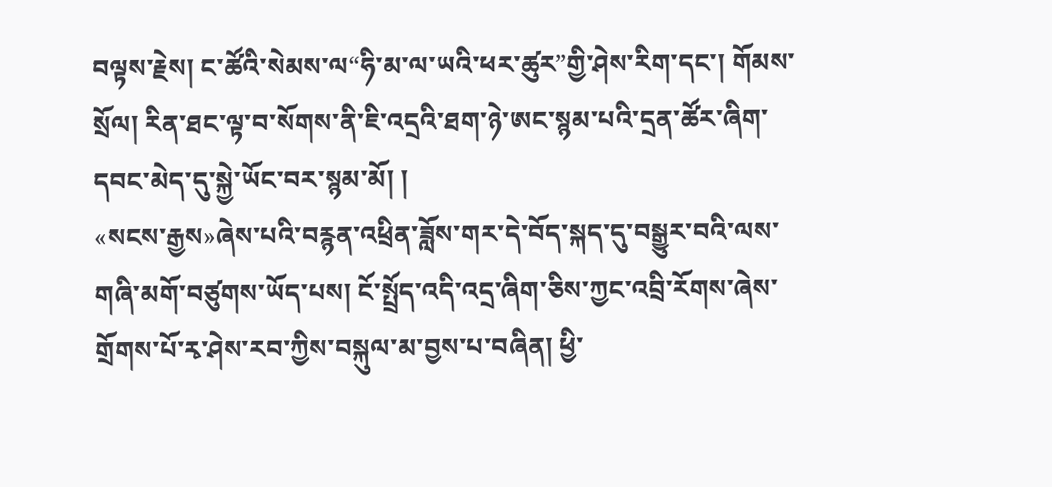བལྟས་རྗེས། ང་ཚོའི་སེམས་ལ“ཧི་མ་ལ་ཡའི་ཕར་ཚུར”གྱི་ཤེས་རིག་དང་། གོམས་སྲོལ། རིན་ཐང་ལྟ་བ་སོགས་ནི་ཇི་འདྲའི་ཐག་ཉེ་ཨང་སྙམ་པའི་དྲན་ཚོར་ཞིག་དབང་མེད་དུ་སྐྱེ་ཡོང་བར་སྙམ་མོ། །
«སངས་རྒྱས»ཞེས་པའི་བརྙན་འཕྲིན་ཟློས་གར་དེ་བོད་སྐད་དུ་བསྒྱུར་བའི་ལས་གཞི་མགོ་བཙུགས་ཡོད་པས། ངོ་སྤྲོད་འདི་འདྲ་ཞིག་ཅིས་ཀྱང་འབྲི་རོགས་ཞེས་གྲོགས་པོ་རྭ་ཤེས་རབ་ཀྱིས་བསྐུལ་མ་བྱས་པ་བཞིན། ཕྱི་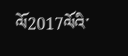ལོ2017ལོའི་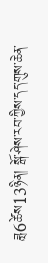ཟླ6ཚེས13ཉིན། སྒོ་ཤེས་རབ་ཀྱིས་དད་གུས་ཆེན་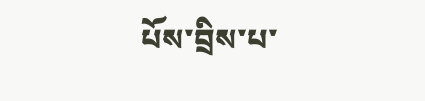པོས་བྲིས་པ་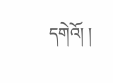དགེའོ། །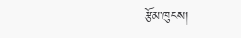རྩོམ་ཁུངས།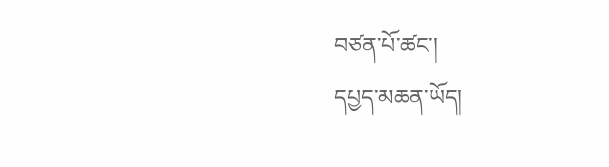བཙན་པོ་ཚང་།
དཔྱད་མཆན་ཡོད།